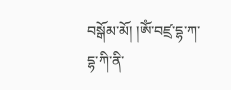བསྒོམ་མོ། །ༀ་བཛྲ་དྷ་ཀ་དྷ་ཀི་ནི་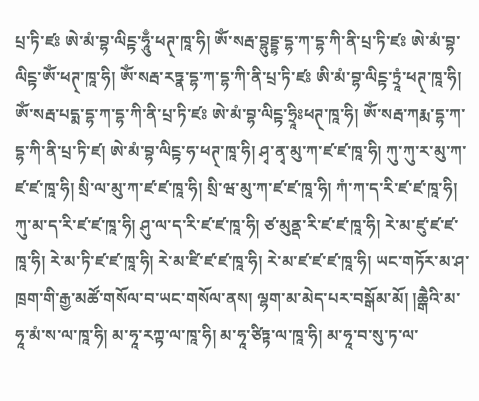པྲ་ཏི་ཛཿ ཨེ་མཾ་བྷ་ལིངྟ་ཧཱུྃ་ཕཊ྄་ཁཱ་ཧི། ༀ་སརྦ་བྷུདྡྷ་དྷ་ཀ་དྷ་ཀི་ནི་པྲ་ཏི་ཛཿ ཨེ་མཾ་བྷ་ལིངྟ་ༀ་ཕཊ྄་ཁཱ་ཧི། ༀ་སརྦ་རཏྣ་དྷ་ཀ་དྷ་ཀི་ནི་པྲ་ཏི་ཛཿ ཨི་མཾ་བྷ་ལིངྟ་ཏྲཱཾ་ཕཊ྄་ཁཱ་ཧི། ༀ་སརྦ་པདྨ་དྷ་ཀ་དྷ་ཀི་ནི་པྲ་ཏི་ཛཿ ཨེ་མཾ་བྷ་ལིངྟ་ཧྲཱིཿཕཊ྄་ཁཱ་ཧི། ༀ་སརྦ་ཀརྨ་དྷ་ཀ་དྷ་ཀི་ནི་པྲ་ཏི་ཛ། ཨེ་མཾ་བྷ་ལིངྟ་ཧ་ཕཊ྄་ཁཱ་ཧི། ཤྭ་ནྭ་མུ་ཀ་ཛ་ཛ་ཁཱ་ཧི། ཀུ་ཀུ་ར་མུ་ཀ་ཛ་ཛ་ཁཱ་ཧི། སྲི་ལ་མུ་ཀ་ཛ་ཛ་ཁཱ་ཧི། སྲི་ཝ་མུ་ཀ་ཛ་ཛ་ཁཱ་ཧི། ཀཾ་ཀ་ད་རི་ཛ་ཛ་ཁཱ་ཧི། ཀུ་མ་ད་རི་ཛ་ཛ་ཁཱ་ཧི། ཤུ་ལ་ད་རི་ཛ་ཛ་ཁཱ་ཧི། ཙ་མུནྡ་རི་ཛ་ཛ་ཁཱ་ཧི། རེ་མ་ཛུ་ཛ་ཛ་ཁཱ་ཧི། རེ་མ་ཏི་ཛ་ཛ་ཁཱ་ཧི། རེ་མ་ཛི་ཛ་ཛ་ཁཱ་ཧི། རེ་མ་ཛ་ཛ་ཛ་ཁཱ་ཧི། ཡང་གཏོར་མ་ཤ་ཁྲག་གི་རྒྱ་མཚོ་གསོལ་བ་ཡང་གསོལ་ནས། ལྷག་མ་མེད་པར་བསྒོམ་མོ། །ཆྒཻའི་མ་ཧཱ་མཾ་ས་ལ་ཁཱ་ཧི། མ་ཧཱ་རཀྟ་ལ་ཁཱ་ཧི། མ་ཧཱ་ཙིཏྟ་ལ་ཁཱ་ཧི། མ་ཧཱ་བ་སུ་ཏ་ལ་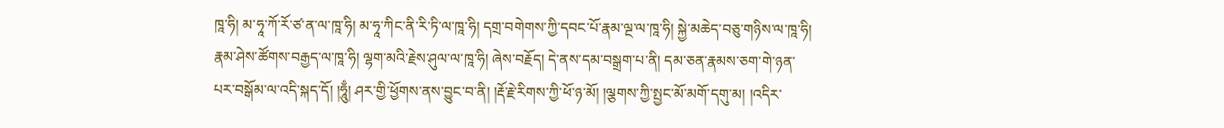ཁཱ་ཧི། མ་ཧཱ་ཀོ་རོ་ཙ་ན་ལ་ཁཱ་ཧི། མ་ཧཱ་ཀིང་ནི་རི་ཏི་ལ་ཁཱ་ཧི། དགྲ་བགེགས་ཀྱི་དབང་པོ་རྣམ་ལྔ་ལ་ཁཱ་ཧི། སྐྱེ་མཆེད་བཅུ་གཉིས་ལ་ཁཱ་ཧི། རྣམ་ཤེས་ཚོགས་བརྒྱད་ལ་ཁཱ་ཧི། ལྷག་མའི་རྗེས་ཤུལ་ལ་ཁཱ་ཧི། ཞེས་བརྗོད། དེ་ནས་དམ་བསྒྲག་པ་ནི། དམ་ཅན་རྣམས་ཅག་གེ་ཉན་པར་བསྒོམ་ལ་འདི་སྐད་དོ། །ཧཱུྃ། ཤར་གྱི་ཕྱོགས་ནས་བྱུང་བ་ནི། །རྡོ་རྗེ་རིགས་ཀྱི་ཕོ་ཉ་མོ། །ལྕགས་ཀྱི་སྤྱང་མོ་མགོ་དགུ་མ། །འདིར་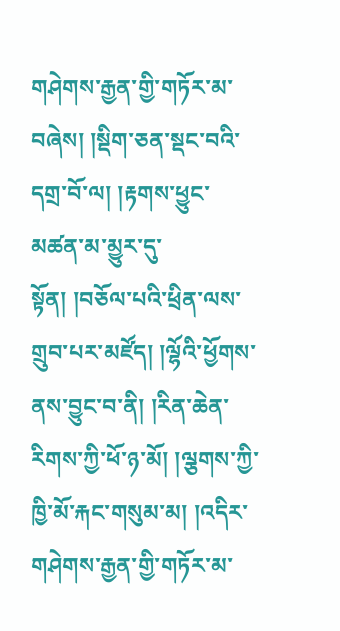གཤེགས་རྒྱན་གྱི་གཏོར་མ་བཞེས། །སྡིག་ཅན་སྡང་བའི་དགྲ་བོ་ལ། །རྟགས་ཕྱུང་མཚན་མ་མྱུར་དུ་སྟོན། །བཅོལ་པའི་ཕྲིན་ལས་གྲུབ་པར་མཛོད། །ལྷོའི་ཕྱོགས་ནས་བྱུང་བ་ནི། །རིན་ཆེན་རིགས་ཀྱི་ཕོ་ཉ་མོ། །ལྕགས་ཀྱི་ཁྱི་མོ་རྐང་གསུམ་མ། །འདིར་གཤེགས་རྒྱན་གྱི་གཏོར་མ་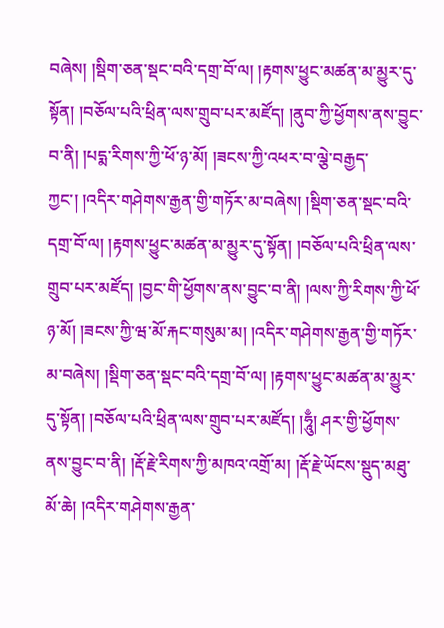བཞེས། །སྡིག་ཅན་སྡང་བའི་དགྲ་བོ་ལ། །རྟགས་ཕྱུང་མཚན་མ་མྱུར་དུ་སྟོན། །བཅོལ་པའི་ཕྲིན་ལས་གྲུབ་པར་མཛོད། །ནུབ་ཀྱི་ཕྱོགས་ནས་བྱུང་བ་ནི། །པདྨ་རིགས་ཀྱི་ཕོ་ཉ་མོ། །ཟངས་ཀྱི་འཕར་བ་ལྕེ་བརྒྱད་ཀྱང་། །འདིར་གཤེགས་རྒྱན་གྱི་གཏོར་མ་བཞེས། །སྡིག་ཅན་སྡང་བའི་དགྲ་བོ་ལ། །རྟགས་ཕྱུང་མཚན་མ་མྱུར་དུ་སྟོན། །བཅོལ་པའི་ཕྲིན་ལས་གྲུབ་པར་མཛོད། །བྱང་གི་ཕྱོགས་ནས་བྱུང་བ་ནི། །ལས་ཀྱི་རིགས་ཀྱི་ཕོ་ཉ་མོ། །ཟངས་ཀྱི་ཝ་མོ་རྐང་གསུམ་མ། །འདིར་གཤེགས་རྒྱན་གྱི་གཏོར་མ་བཞེས། །སྡིག་ཅན་སྡང་བའི་དགྲ་བོ་ལ། །རྟགས་ཕྱུང་མཚན་མ་མྱུར་དུ་སྟོན། །བཅོལ་པའི་ཕྲིན་ལས་གྲུབ་པར་མཛོད། །ཧཱུྃ། ཤར་གྱི་ཕྱོགས་ནས་བྱུང་བ་ནི། །རྡོ་རྗེ་རིགས་ཀྱི་མཁའ་འགྲོ་མ། །རྡོ་རྗེ་ཡོངས་སྡུད་མཐུ་མོ་ཆེ། །འདིར་གཤེགས་རྒྱན་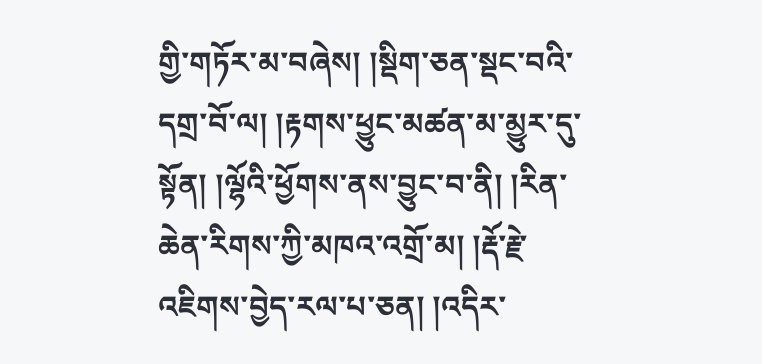གྱི་གཏོར་མ་བཞེས། །སྡིག་ཅན་སྡང་བའི་དགྲ་བོ་ལ། །རྟགས་ཕྱུང་མཚན་མ་མྱུར་དུ་སྟོན། །ལྷོའི་ཕྱོགས་ནས་བྱུང་བ་ནི། །རིན་ཆེན་རིགས་ཀྱི་མཁའ་འགྲོ་མ། །རྡོ་རྗེ་འཇིགས་བྱེད་རལ་པ་ཅན། །འདིར་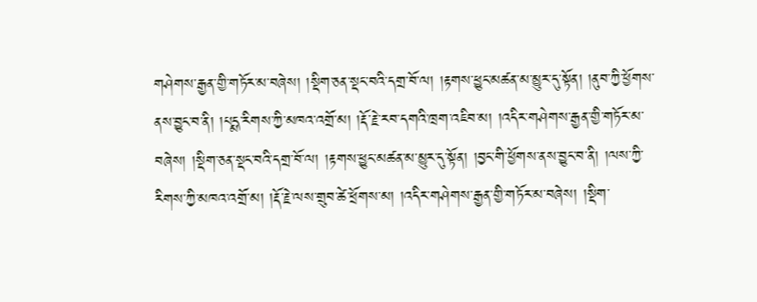གཤེགས་རྒྱན་གྱི་གཏོར་མ་བཞེས། །སྡིག་ཅན་སྡང་བའི་དགྲ་བོ་ལ། །རྟགས་ཕྱུང་མཚན་མ་མྱུར་དུ་སྟོན། །ནུབ་ཀྱི་ཕྱོགས་ནས་བྱུང་བ་ནི། །པདྨ་རིགས་ཀྱི་མཁའ་འགྲོ་མ། །རྡོ་རྗེ་རབ་དགའི་ཁྲག་འཇིབ་མ། །འདིར་གཤེགས་རྒྱན་གྱི་གཏོར་མ་བཞེས། །སྡིག་ཅན་སྡང་བའི་དགྲ་བོ་ལ། །རྟགས་ཕྱུང་མཚན་མ་མྱུར་དུ་སྟོན། །བྱང་གི་ཕྱོགས་ནས་བྱུང་བ་ནི། །ལས་ཀྱི་རིགས་ཀྱི་མཁའ་འགྲོ་མ། །རྡོ་རྗེ་ལས་གྲུབ་ཚེ་ཕྲོགས་མ། །འདིར་གཤེགས་རྒྱན་གྱི་གཏོར་མ་བཞེས། །སྡིག་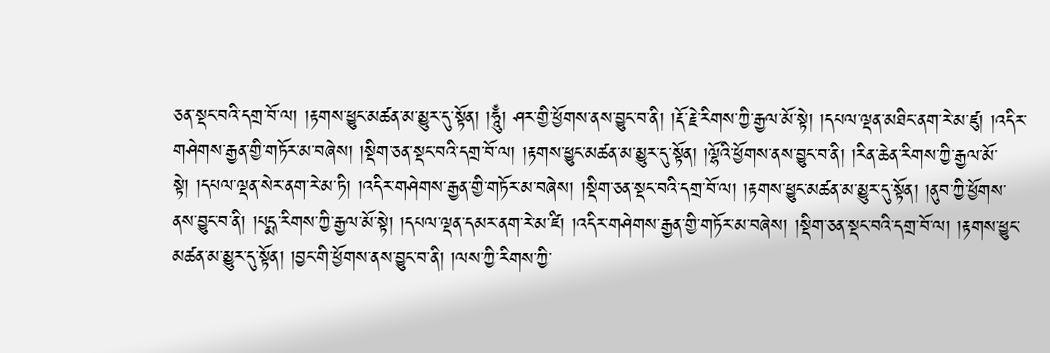ཅན་སྡང་བའི་དགྲ་བོ་ལ། །རྟགས་ཕྱུང་མཚན་མ་མྱུར་དུ་སྟོན། །ཧཱུྃ། ཤར་གྱི་ཕྱོགས་ནས་བྱུང་བ་ནི། །རྡོ་རྗེ་རིགས་ཀྱི་རྒྱལ་མོ་སྟེ། །དཔལ་ལྡན་མཐིང་ནག་རེ་མ་ཛུ། །འདིར་གཤེགས་རྒྱན་གྱི་གཏོར་མ་བཞེས། །སྡིག་ཅན་སྡང་བའི་དགྲ་བོ་ལ། །རྟགས་ཕྱུང་མཚན་མ་མྱུར་དུ་སྟོན། །ལྷོའི་ཕྱོགས་ནས་བྱུང་བ་ནི། །རིན་ཆེན་རིགས་ཀྱི་རྒྱལ་མོ་སྟེ། །དཔལ་ལྡན་སེར་ནག་རེ་མ་ཏི། །འདིར་གཤེགས་རྒྱན་གྱི་གཏོར་མ་བཞེས། །སྡིག་ཅན་སྡང་བའི་དགྲ་བོ་ལ། །རྟགས་ཕྱུང་མཚན་མ་མྱུར་དུ་སྟོན། །ནུབ་ཀྱི་ཕྱོགས་ནས་བྱུང་བ་ནི། །པདྨ་རིགས་ཀྱི་རྒྱལ་མོ་སྟེ། །དཔལ་ལྡན་དམར་ནག་རེ་མ་ཛི། །འདིར་གཤེགས་རྒྱན་གྱི་གཏོར་མ་བཞེས། །སྡིག་ཅན་སྡང་བའི་དགྲ་བོ་ལ། །རྟགས་ཕྱུང་མཚན་མ་མྱུར་དུ་སྟོན། །བྱང་གི་ཕྱོགས་ནས་བྱུང་བ་ནི། །ལས་ཀྱི་རིགས་ཀྱི་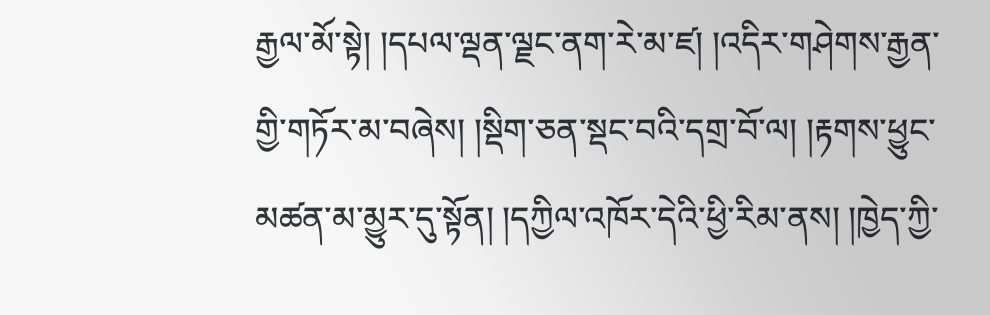རྒྱལ་མོ་སྟེ། །དཔལ་ལྡན་ལྗང་ནག་རེ་མ་ཛ། །འདིར་གཤེགས་རྒྱན་གྱི་གཏོར་མ་བཞེས། །སྡིག་ཅན་སྡང་བའི་དགྲ་བོ་ལ། །རྟགས་ཕྱུང་མཚན་མ་མྱུར་དུ་སྟོན། །དཀྱིལ་འཁོར་དེའི་ཕྱི་རིམ་ནས། །ཁྱེད་ཀྱི་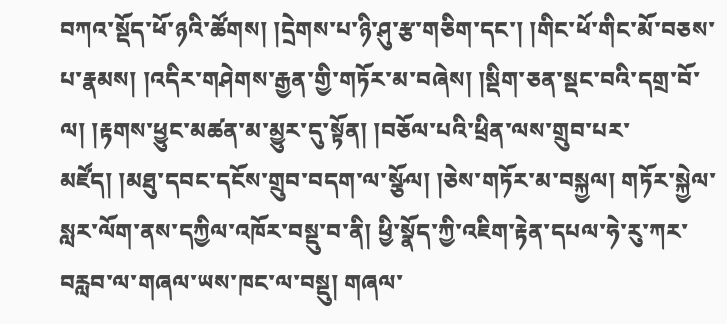བཀའ་སྡོད་ཕོ་ཉའི་ཚོགས། །དྲེགས་པ་ཉི་ཤུ་རྩ་གཅིག་དང་། །གིང་ཕོ་གིང་མོ་བཅས་པ་རྣམས། །འདིར་གཤེགས་རྒྱན་གྱི་གཏོར་མ་བཞེས། །སྡིག་ཅན་སྡང་བའི་དགྲ་བོ་ལ། །རྟགས་ཕྱུང་མཚན་མ་མྱུར་དུ་སྟོན། །བཅོལ་པའི་ཕྲིན་ལས་གྲུབ་པར་མཛོད། །མཐུ་དབང་དངོས་གྲུབ་བདག་ལ་སྩོལ། །ཅེས་གཏོར་མ་བསྐྱལ། གཏོར་སྐྱེལ་སླར་ལོག་ནས་དཀྱིལ་འཁོར་བསྡུ་བ་ནི། ཕྱི་སྣོད་ཀྱི་འཇིག་རྟེན་དཔལ་ཧེ་རུ་ཀར་བརླབ་ལ་གཞལ་ཡས་ཁང་ལ་བསྡུ། གཞལ་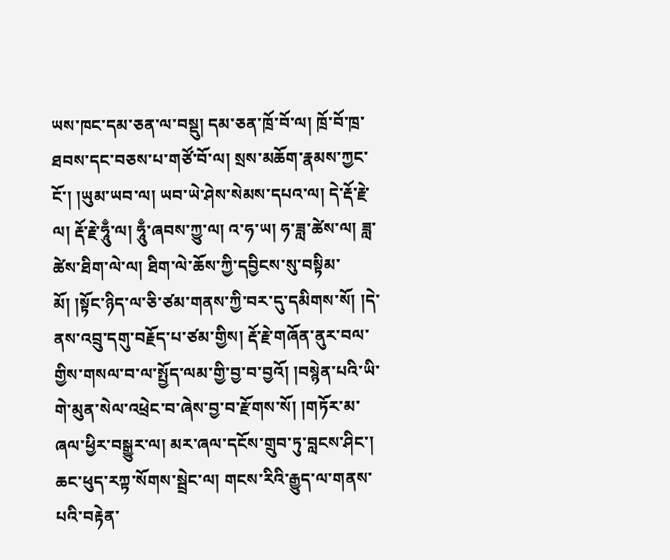ཡས་ཁང་དམ་ཅན་ལ་བསྡུ། དམ་ཅན་ཁྲོ་བོ་ལ། ཁྲོ་བོ་ཁྲ་ཐབས་དང་བཅས་པ་གཙོ་བོ་ལ། སྲས་མཆོག་རྣམས་ཀྱང་ངོ་། །ཡུམ་ཡབ་ལ། ཡབ་ཡེ་ཤེས་སེམས་དཔའ་ལ། དེ་རྡོ་རྗེ་ལ། རྡོ་རྗེ་ཧཱུྃ་ལ། ཧཱུྃ་ཞབས་ཀྱུ་ལ། འ་ཧ་ཡ། ཧ་ཟླ་ཚེས་ལ། ཟླ་ཚེས་ཐིག་ལེ་ལ། ཐིག་ལེ་ཆོས་ཀྱི་དབྱིངས་སུ་བསྟིམ་མོ། །སྟོང་ཉིད་ལ་ཅི་ཙམ་གནས་ཀྱི་བར་དུ་དམིགས་སོ། །དེ་ནས་འབྲུ་དགུ་བརྗོད་པ་ཙམ་གྱིས། རྡོ་རྗེ་གཞོན་ནུར་བལ་གྱིས་གསལ་བ་ལ་སྤྱོད་ལམ་གྱི་བྱ་བ་བྱའོ། །བསྙེན་པའི་ཡི་གེ་མུན་སེལ་འཕྲེང་བ་ཞེས་བྱ་བ་རྫོགས་སོ། །གཏོར་མ་ཞལ་ཕྱིར་བསྒྱུར་ལ། མར་ཞལ་དངོས་གྲུབ་ཏུ་བླངས་ཤིང་། ཆང་ཕུད་རཀྟ་སོགས་སྦྲེང་ལ། གངས་རིའི་རྒྱུད་ལ་གནས་པའི་བརྟེན་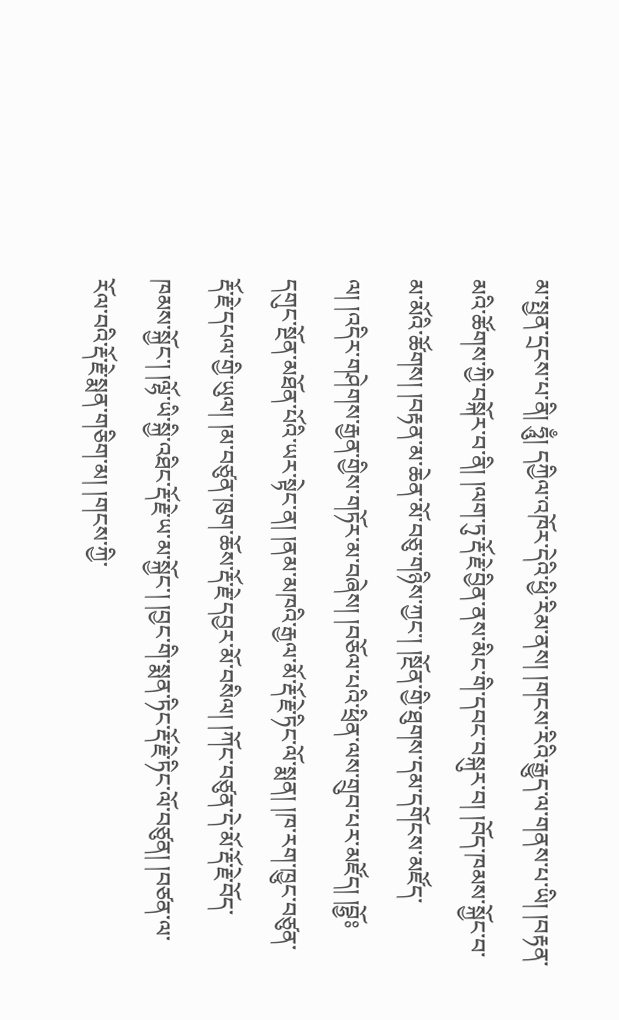མ་སྤྱན་དྲངས་པ་ནི། ཧཱུྃ། དཀྱིལ་འཁོར་དེའི་ཕྱི་རིམ་ནས། །གངས་རིའི་རྒྱུད་ལ་གནས་པ་ཡི། །བརྟན་མའི་ཚོགས་ཀྱི་བསྐོར་བ་ནི། །ལག་ཏུ་རྡོ་རྗེ་བྱིན་ནས་མིང་གི་དབང་བསྐུར་བ། །བོད་ཁམས་སྐྱོང་བ་མ་མོའི་ཚོགས། །བརྟན་མ་ཆེན་མོ་བཅུ་གཉིས་ཀྱང་། །སྔོན་གྱི་ཐུགས་དམ་དགོངས་མཛོད་ལ། །འདིར་གཤེགས་རྒྱན་གྱིས་གཏོར་མ་བཞེས། །བཅོལ་པའི་ཕྲིན་ལས་གྲུབ་པར་མཛོད། །བྷྱོཿ དགུང་སྔོན་མཐོན་པོའི་ཡར་སྟེང་ན། །ནམ་མཁའི་རྒྱལ་མོ་རྡོ་རྗེ་ཏིང་ལོ་སྨན། །ཁ་རག་ཁྱུང་བཙུན་རྡོ་རྗེ་དཔལ་གྱི་ཡུལ། །མ་བཙུན་ཁུག་ཆོས་རྡོ་རྗེ་དབྱར་མོ་བསིལ། །ཀོང་བཙུན་དེ་མོ་རྡོ་རྗེ་བོད་ཁམས་སྐྱོང་། །ལྷོ་ཡི་སྐྱི་འཐིང་རྡོ་རྗེ་ཡ་མ་སྐྱོང་། །བྱང་གི་སྨན་ཏིང་རྡོ་རྗེ་ཏིང་ལོ་བཙུན། །བཙན་ལ་རོལ་བའི་རྡོ་རྗེ་སྨན་གཅིག་མ། །གངས་ཀྱི་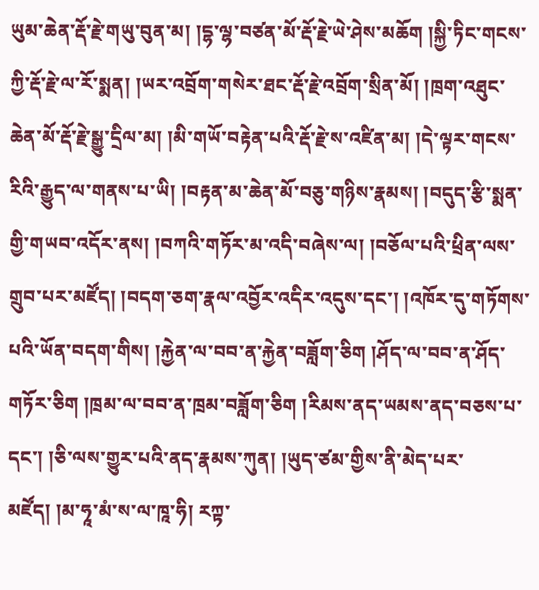ཡུམ་ཆེན་རྡོ་རྗེ་གཡུ་བུན་མ། །དྷ་ལྷ་བཙན་མོ་རྡོ་རྗེ་ཡེ་ཤེས་མཆོག །སྐྱི་ཏིང་གངས་ཀྱི་རྡོ་རྗེ་ལ་རོ་སྨན། །ཡར་འབྲོག་གསེར་ཐང་རྡོ་རྗེ་འབྲོག་སྲིན་མོ། །ཁྲག་འཐུང་ཆེན་མོ་རྡོ་རྗེ་སྒྱུ་དྲིལ་མ། །མི་གཡོ་བརྟེན་པའི་རྡོ་རྗེ་ས་འཛིན་མ། །དེ་ལྟར་གངས་རིའི་རྒྱུད་ལ་གནས་པ་ཡི། །བརྟན་མ་ཆེན་མོ་བཅུ་གཉིས་རྣམས། །བདུད་རྩི་སྨན་གྱི་གཡབ་འདོར་ནས། །བཀའི་གཏོར་མ་འདི་བཞེས་ལ། །བཅོལ་པའི་ཕྲིན་ལས་གྲུབ་པར་མཛོད། །བདག་ཅག་རྣལ་འབྱོར་འདིར་འདུས་དང་། །འཁོར་དུ་གཏོགས་པའི་ཡོན་བདག་གིས། །རྐྱེན་ལ་བབ་ན་རྐྱེན་བཟློག་ཅིག །ཤོད་ལ་བབ་ན་ཤོད་གཏོར་ཅིག །ཁྲམ་ལ་བབ་ན་ཁྲམ་བཟློག་ཅིག །རིམས་ནད་ཡམས་ནད་བཅས་པ་དང་། །ཅི་ལས་གྱུར་པའི་ནད་རྣམས་ཀུན། །ཡུད་ཙམ་གྱིས་ནི་མེད་པར་མཛོད། །མ་ཧཱ་མཾ་ས་ལ་ཁཱ་ཧི། རཀྟ་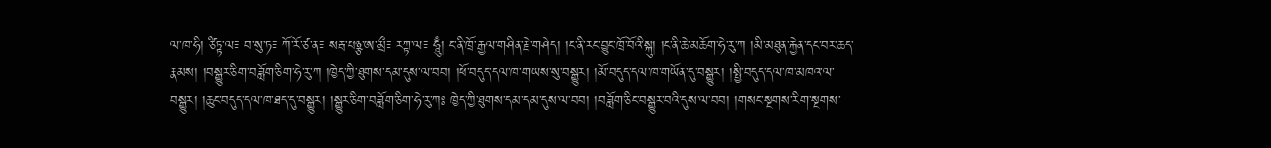ལ་ཁ་ཧི། ཙིཏྟ་ལ༴ བ་སུ་ཏ༴ ཀོ་རོ་ཙ་ན༴ སརྦ་པཉྩ་ཨ་མྲྀ༴ རཀྟ་ལ༴ ཧཱུྃ། ང་ནི་ཁྲོ་རྒྱལ་གཤིན་རྗེ་གཤེད། །ང་ནི་རང་བྱུང་ཁྲོ་བོའི་སྐུ། །ང་ནི་ཆེ་མཆོག་ཧེ་རུ་ཀ །མི་མཐུན་རྐྱེན་དང་བར་ཆད་རྣམས། །བསྒྱུར་ཅིག་བཟློག་ཅིག་ཧེ་རུ་ཀ །ཁྱེད་ཀྱི་ཐུགས་དམ་དུས་ལ་བབ། །ཕོ་བདུད་དལ་ཁ་གཡས་སུ་བསྒྱུར། །མོ་བདུད་དལ་ཁ་གཡོན་དུ་བསྒྱུར། །སྤྱི་བདུད་དལ་ཁ་མཁའ་ལ་བསྒྱུར། །ཆུང་བདུད་དལ་ཁ་ཐད་དུ་བསྒྱུར། །སྒྱུར་ཅིག་བཟློག་ཅིག་ཧེ་རུ་ཀཿ ཁྱེད་ཀྱི་ཐུགས་དམ་དམ་དུས་ལ་བབ། །བཟློག་ཅིང་བསྒྱུར་བའི་དུས་ལ་བབ། །གསང་སྔགས་རིག་སྔགས་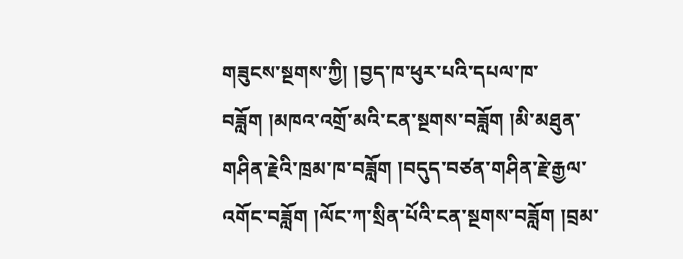གཟུངས་སྔགས་ཀྱི། །བྱད་ཁ་ཕུར་པའི་དཔལ་ཁ་བཟློག །མཁའ་འགྲོ་མའི་ངན་སྔགས་བཟློག །མི་མཐུན་གཤིན་རྗེའི་ཁྲམ་ཁ་བཟློག །བདུད་བཙན་གཤིན་རྗེ་རྒྱལ་འགོང་བཟློག །ལོང་ཀ་སྲིན་པོའི་ངན་སྔགས་བཟློག །བྲམ་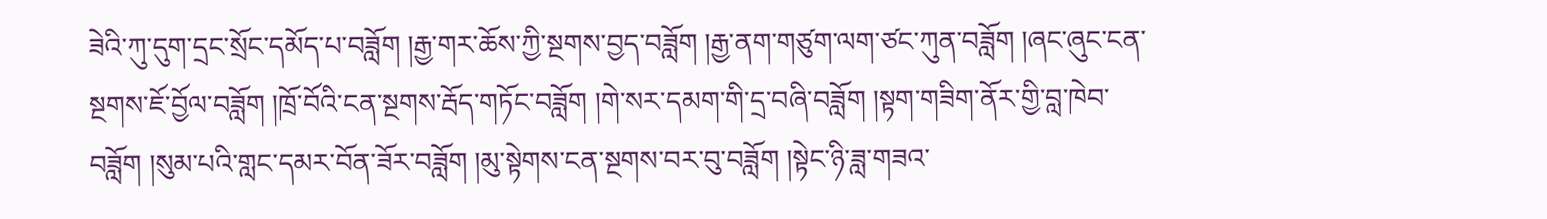ཟེའི་ཀུ་དུག་དྲང་སྲོང་དམོད་པ་བཟློག །རྒྱ་གར་ཆོས་ཀྱི་སྔགས་བྱད་བཟློག །རྒྱ་ནག་གཙུག་ལག་ཙང་ཀུན་བཟློག །ཞང་ཞུང་ངན་སྔགས་ཇོ་བྱོལ་བཟློག །ཁྲོ་བོའི་ངན་སྔགས་རྦོད་གཏོང་བཟློག །གེ་སར་དམག་གི་དྲ་བཞི་བཟློག །སྟག་གཟིག་ནོར་གྱི་བླ་ཁེབ་བཟློག །སུམ་པའི་གླང་དམར་བོན་ཟོར་བཟློག །མུ་སྟེགས་ངན་སྔགས་བར་བུ་བཟློག །སྟེང་ཉི་ཟླ་གཟའ་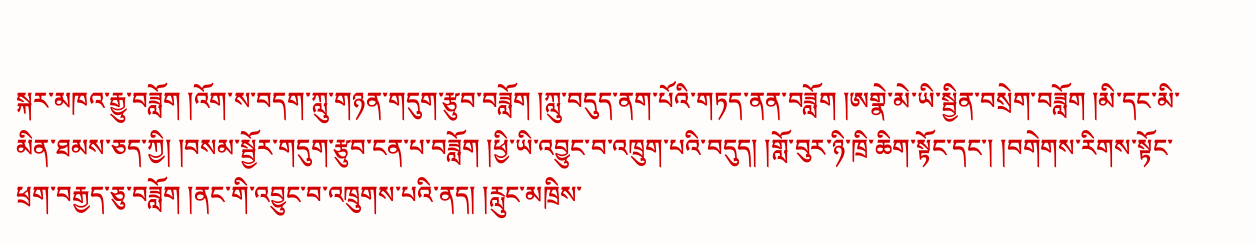སྐར་མཁའ་རྒྱུ་བཟློག །འོག་ས་བདག་ཀླུ་གཉན་གདུག་རྩུབ་བཟློག །ཀླུ་བདུད་ནག་པོའི་གཏད་ནན་བཟློག །ཨགྣེ་མེ་ཡི་སྦྱིན་བསྲེག་བཟློག །མི་དང་མི་མིན་ཐམས་ཅད་ཀྱི། །བསམ་སྦྱོར་གདུག་རྩུབ་ངན་པ་བཟློག །ཕྱི་ཡི་འབྱུང་བ་འཁྲུག་པའི་བདུད། །གློ་བུར་ཉི་ཁྲི་ཆིག་སྟོང་དང་། །བགེགས་རིགས་སྟོང་ཕྲག་བརྒྱད་ཅུ་བཟློག །ནང་གི་འབྱུང་བ་འཁྲུགས་པའི་ནད། །རླུང་མཁྲིས་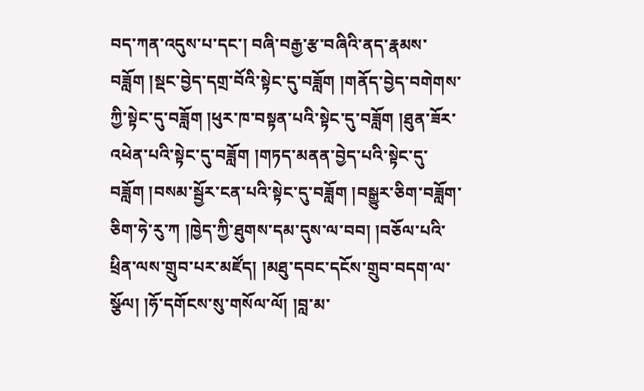བད་ཀན་འདུས་པ་དང་། བཞི་བརྒྱ་རྩ་བཞིའི་ནད་རྣམས་བཟློག །སྡང་བྱེད་དགྲ་བོའི་སྟེང་དུ་བཟློག །གནོད་བྱེད་བགེགས་ཀྱི་སྟེང་དུ་བཟློག །ཕུར་ཁ་བསྟན་པའི་སྟེང་དུ་བཟློག །ཐུན་ཟོར་འཕེན་པའི་སྟེང་དུ་བཟློག །གཏད་མནན་བྱེད་པའི་སྟེང་དུ་བཟློག །བསམ་སྦྱོར་ངན་པའི་སྟེང་དུ་བཟློག །བསྒྱུར་ཅིག་བཟློག་ཅིག་ཧེ་རུ་ཀ །ཁྱེད་ཀྱི་ཐུགས་དམ་དུས་ལ་བབ། །བཅོལ་པའི་ཕྲིན་ལས་གྲུབ་པར་མཛོད། །མཐུ་དབང་དངོས་གྲུབ་བདག་ལ་སྩོལ། །ཧོ་དགོངས་སུ་གསོལ་ལོ། །བླ་མ་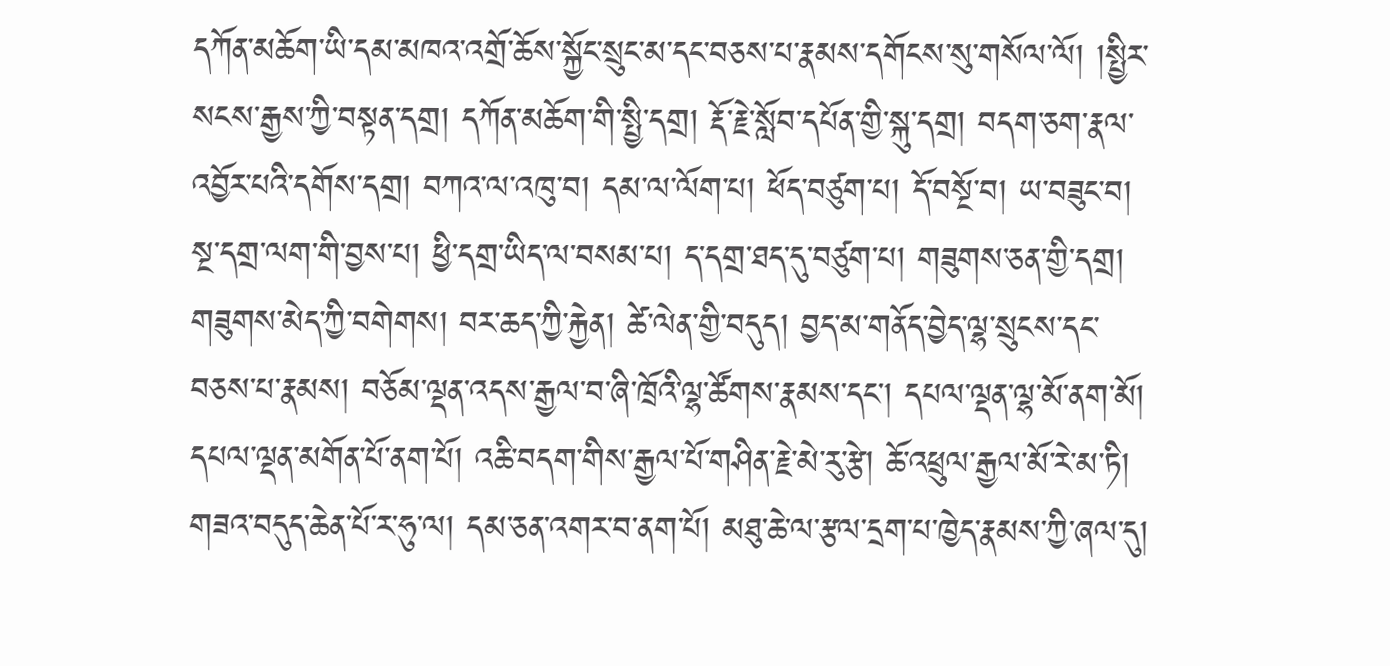དཀོན་མཆོག་ཡི་དམ་མཁའ་འགྲོ་ཆོས་སྐྱོང་སྲུང་མ་དང་བཅས་པ་རྣམས་དགོངས་སུ་གསོལ་ལོ། །སྤྱིར་སངས་རྒྱས་ཀྱི་བསྟན་དགྲ། དཀོན་མཆོག་གི་སྤྱི་དགྲ། རྡོ་རྗེ་སློབ་དཔོན་གྱི་སྐུ་དགྲ། བདག་ཅག་རྣལ་འབྱོར་པའི་དགོས་དགྲ། བཀའ་ལ་འཁུ་བ། དམ་ལ་ལོག་པ། ཕོད་བཙུག་པ། དོ་བསྔོ་བ། ཡ་བཟུང་བ། སྔ་དགྲ་ལག་གི་བྱས་པ། ཕྱི་དགྲ་ཡིད་ལ་བསམ་པ། ད་དགྲ་ཐད་དུ་བཙུག་པ། གཟུགས་ཅན་གྱི་དགྲ། གཟུགས་མེད་ཀྱི་བགེགས། བར་ཆད་ཀྱི་རྐྱེན། ཚེ་ལེན་གྱི་བདུད། བྱད་མ་གནོད་བྱེད་ལྷ་སྲུངས་དང་བཅས་པ་རྣམས། བཅོམ་ལྡན་འདས་རྒྱལ་བ་ཞི་ཁྲོའི་ལྷ་ཚོགས་རྣམས་དང་། དཔལ་ལྡན་ལྷ་མོ་ནག་མོ། དཔལ་ལྡན་མགོན་པོ་ནག་པོ། འཆི་བདག་གིས་རྒྱལ་པོ་གཤིན་རྗེ་མེ་རུ་རྩེ། ཆོ་འཕྲུལ་རྒྱལ་མོ་རེ་མ་ཏི། གཟའ་བདུད་ཆེན་པོ་ར་ཧུ་ལ། དམ་ཅན་འགར་བ་ནག་པོ། མཐུ་ཆེ་ལ་རྩལ་དྲག་པ་ཁྱེད་རྣམས་ཀྱི་ཞལ་དུ།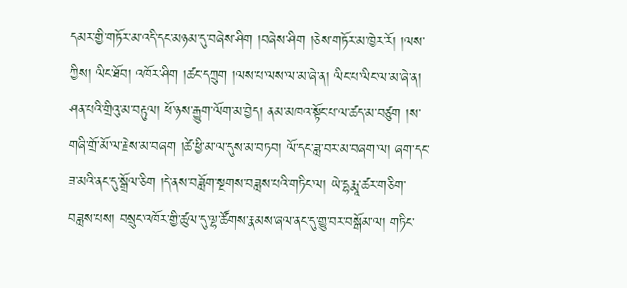དམར་གྱི་གཏོར་མ་འདི་དང་མཉམ་དུ་བཞེས་ཤིག །བཞེས་ཤིག །ཅེས་གཏོར་མ་ཁྱེར་རོ། །ལས་ཀྱིས། ལིང་ཐོབ། འཁོར་ཤིག །ཚང་དཀྲུག །ལས་པ་ལས་ལ་མ་ཞེ་ན། ལིང་པ་ལིང་ལ་མ་ཞེ་ན། ཤན་པའི་གྲིའུ་མ་བརྟུལ། ཕོ་ཉས་རྒྱུག་ལོག་མ་བྱེད། ནམ་མཁའ་སྟོང་པ་ལ་ཚད་མ་བཙུག །ས་གཞི་གྲོ་མོ་ལ་རྗེས་མ་བཞག །ཚེ་ཕྱི་མ་ལ་དུས་མ་བཏབ། ལོ་དང་ཟླ་བར་མ་བཞག་ལ། ཞག་དང་ཟ་མའི་ནང་དུ་སྒྲོལ་ཅིག །དེ་ནས་བཟློག་སྔགས་བཟླས་པའི་གཏིང་ལ། ཡེ་དྷརྨཱ་ཚར་གཅིག་བཟླས་པས། བསྲུང་འཁོར་གྱི་ཚུལ་དུ་ལྷ་ཚོགས་རྣམས་ཞལ་ནང་དུ་གྱུ་བར་བསྒོམ་ལ། གཏིང་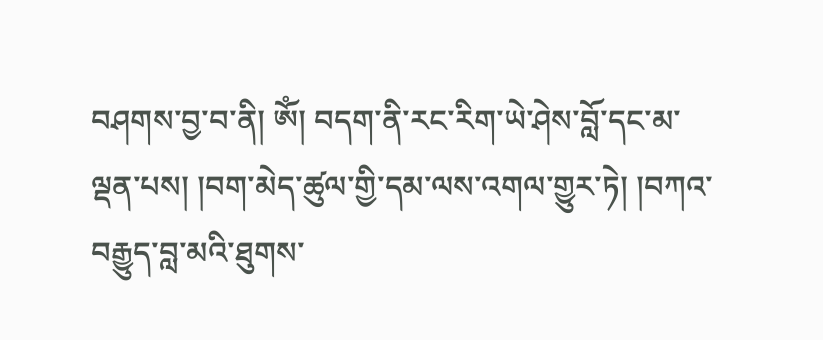བཤགས་བྱ་བ་ནི། ༀ། བདག་ནི་རང་རིག་ཡེ་ཤེས་བློ་དང་མ་ལྡན་པས། །བག་མེད་ཚུལ་གྱི་དམ་ལས་འགལ་གྱུར་ཏེ། །བཀའ་བརྒྱུད་བླ་མའི་ཐུགས་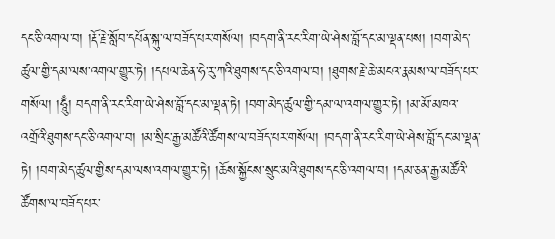དང་ཅི་འགལ་བ། །རྡོ་རྗེ་སློབ་དཔོན་སྐུ་ལ་བཟོད་པར་གསོལ། །བདག་ནི་རང་རིག་ཡེ་ཤེས་བློ་དང་མ་ལྡན་པས། །བག་མེད་ཚུལ་གྱི་དམ་ལས་འགལ་གྱུར་ཏེ། །དཔལ་ཆེན་ཧེ་རུ་ཀའི་ཐུགས་དང་ཅི་འགལ་བ། །ཐུགས་རྗེ་ཆེ་མངའ་རྣམས་ལ་བཟོད་པར་གསོལ། །ཧཱུྃ། བདག་ནི་རང་རིག་ཡེ་ཤེས་བློ་དང་མ་ལྡན་ཏེ། །བག་མེད་ཚུལ་གྱི་དམ་ལ་འགལ་གྱུར་ཏེ། །མ་མོ་མཁའ་འགྲོའི་ཐུགས་དང་ཅི་འགལ་བ། །མ་སྲིང་རྒྱ་མཚོའི་ཚོགས་ལ་བཟོད་པར་གསོལ། །བདག་ནི་རང་རིག་ཡེ་ཤེས་བློ་དང་མ་ལྡན་ཏེ། །བག་མེད་ཚུལ་གྱིས་དམ་ལས་འགལ་གྱུར་ཏེ། །ཆོས་སྐྱོངས་སྲུང་མའི་ཐུགས་དང་ཅི་འགལ་བ། །དམ་ཅན་རྒྱ་མཚོའི་ཚོགས་ལ་བཟོད་པར་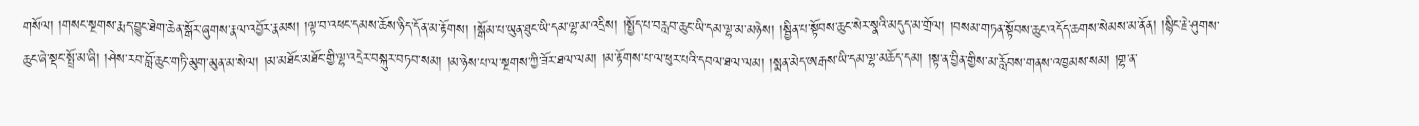གསོལ། །གསང་སྔགས་རྨད་བྱུང་ཐེག་ཆེན་སྒོར་ཞུགས་རྣལ་འབྱོར་རྣམས། །ལྟ་བ་འཕང་དམས་ཆོས་ཉིད་དོན་མ་རྟོགས། །སྒོམ་པ་ཡུན་ཐུང་ཡི་དམ་ལྷ་མ་འདྲིས། །སྤྱོད་པ་བརླབ་ཆུང་ཡི་དམ་ལྷ་མ་མཉེས། །སྦྱིན་པ་སྟོབས་ཆུང་སེར་སྣའི་མདུད་མ་གྲོལ། །བསམ་གཏན་སྟོབས་ཆུང་འདོད་ཆགས་སེམས་མ་ནོན། །སྙིང་རྗེ་ཤུགས་ཆུང་ཞེ་སྡང་སྤྲོ་མ་ཞི། །ཤེས་རབ་བློ་ཆུང་གཏི་མུག་མུན་མ་སེལ། །མ་མཐོང་མཐོང་གྱི་ལྷ་འདྲེར་བསྐུར་བཏབ་སམ། །མ་ཉེས་པ་ལ་སྔགས་ཀྱི་ཟོར་ཐལ་ལམ། །མ་རྟོགས་པ་ལ་ཕུར་པའི་དབལ་ཐལ་ལམ། །སྨན་མེད་ཨརྒས་ཡི་དམ་ལྷ་མཆོད་དམ། །སྟ་ན་བྱིན་གྱིས་མ་རློབས་གནས་འཁྱམས་སམ། །གྷ་ན་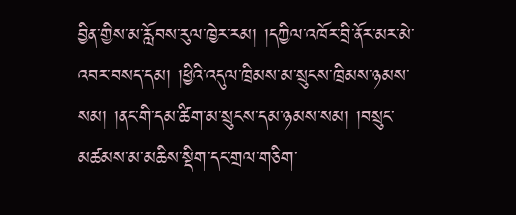བྱིན་གྱིས་མ་རློབས་རུལ་ཁྱེར་རམ། །དཀྱིལ་འཁོར་བྲི་ནོར་མར་མེ་འབར་བསད་དམ། །ཕྱིའི་འདུལ་ཁྲིམས་མ་སྲུངས་ཁྲིམས་ཉམས་སམ། །ནང་གི་དམ་ཚིག་མ་སྲུངས་དམ་ཉམས་སམ། །བསྲུང་མཚམས་མ་མཆིས་སྡིག་དང་གྲལ་གཅིག་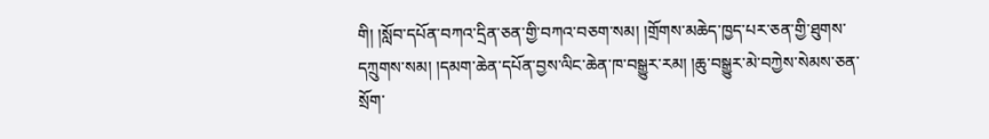གི། །སློབ་དཔོན་བཀའ་དྲིན་ཅན་གྱི་བཀའ་བཅག་སམ། །གྲོགས་མཆེད་ཁྱད་པར་ཅན་གྱི་ཐུགས་དཀྲུགས་སམ། །དམག་ཆེན་དཔོན་བྱས་ལིང་ཆེན་ཁ་བསྒྱུར་རམ། །ཆུ་བསྒྱུར་མེ་བཀྱེས་སེམས་ཅན་སྲོག་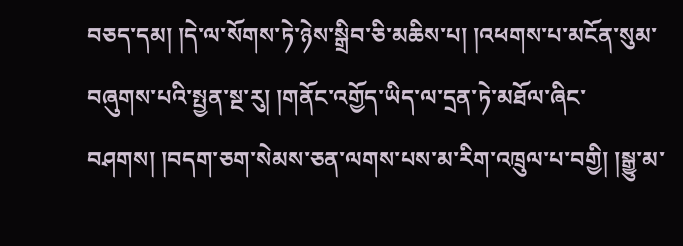བཅད་དམ། །དེ་ལ་སོགས་ཏེ་ཉེས་སྒྲིབ་ཅི་མཆིས་པ། །འཕགས་པ་མངོན་སུམ་བཞུགས་པའི་སྤྱན་སྔ་རུ། །གནོང་འགྱོད་ཡིད་ལ་དྲན་ཏེ་མཐོལ་ཞིང་བཤགས། །བདག་ཅག་སེམས་ཅན་ལགས་པས་མ་རིག་འཁྲུལ་པ་བགྱི། །སྒྱུ་མ་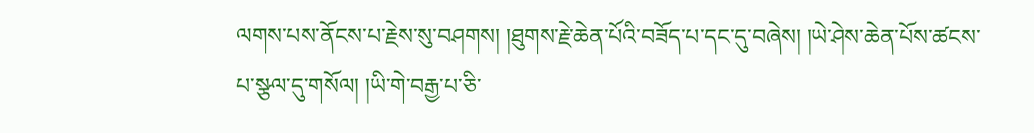ལགས་པས་ནོངས་པ་རྗེས་སུ་བཤགས། །ཐུགས་རྗེ་ཆེན་པོའི་བཟོད་པ་དང་དུ་བཞེས། །ཡེ་ཤེས་ཆེན་པོས་ཚངས་པ་སྩལ་དུ་གསོལ། །ཡི་གེ་བརྒྱ་པ་ཅི་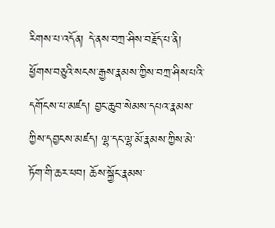རིགས་པ་འདོན། དེ་ནས་བཀྲ་ཤིས་བརྗོད་པ་ནི། ཕྱོགས་བཅུའི་སངས་རྒྱས་རྣམས་ཀྱིས་བཀྲ་ཤིས་པའི་དགོངས་པ་མཛད། བྱང་ཆུབ་སེམས་དཔའ་རྣམས་ཀྱིས་དབྱངས་མཛད། ལྷ་དང་ལྷ་མོ་རྣམས་ཀྱིས་མེ་ཏོག་གི་ཆར་ཕབ། ཆོས་སྐྱོང་རྣམས་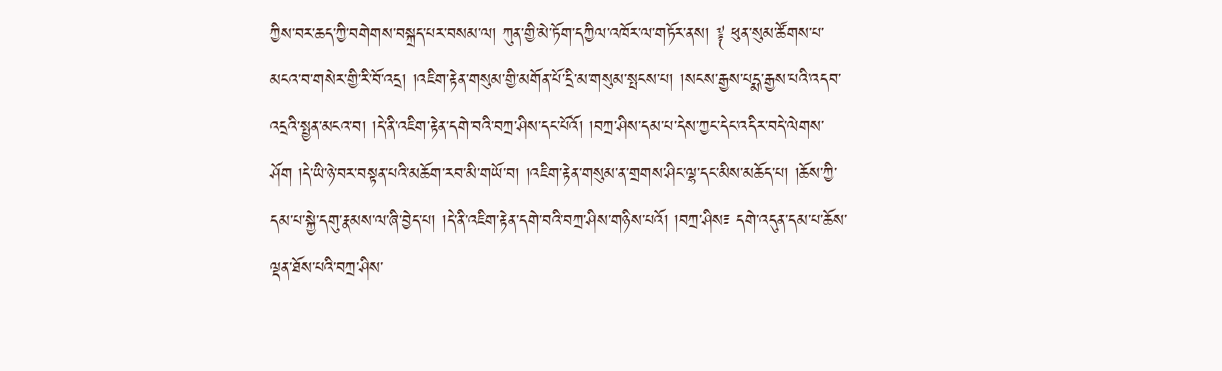ཀྱིས་བར་ཆད་ཀྱི་བགེགས་བསྐྲད་པར་བསམ་ལ། ཀུན་གྱི་མེ་ཏོག་དཀྱིལ་འཁོར་ལ་གཏོར་ནས། ༈ ཕུན་སུམ་ཚོགས་པ་མངའ་བ་གསེར་གྱི་རི་བོ་འདྲ། །འཇིག་རྟེན་གསུམ་གྱི་མགོན་པོ་དྲི་མ་གསུམ་སྤངས་པ། །སངས་རྒྱས་པདྨ་རྒྱས་པའི་འདབ་འདྲའི་སྤྱན་མངའ་བ། །དེ་ནི་འཇིག་རྟེན་དགེ་བའི་བཀྲ་ཤིས་དང་པོའོ། །བཀྲ་ཤིས་དམ་པ་དེས་ཀྱང་དེང་འདིར་བདེ་ལེགས་ཤོག །དེ་ཡི་ཉེ་བར་བསྟན་པའི་མཆོག་རབ་མི་གཡོ་བ། །འཇིག་རྟེན་གསུམ་ན་གྲགས་ཤིང་ལྷ་དང་མིས་མཆོད་པ། །ཆོས་ཀྱི་དམ་པ་སྐྱེ་དགུ་རྣམས་ལ་ཞི་བྱེད་པ། །དེ་ནི་འཇིག་རྟེན་དགེ་བའི་བཀྲ་ཤིས་གཉིས་པའོ། །བཀྲ་ཤིས༴ དགེ་འདུན་དམ་པ་ཆོས་ལྡན་ཐོས་པའི་བཀྲ་ཤིས་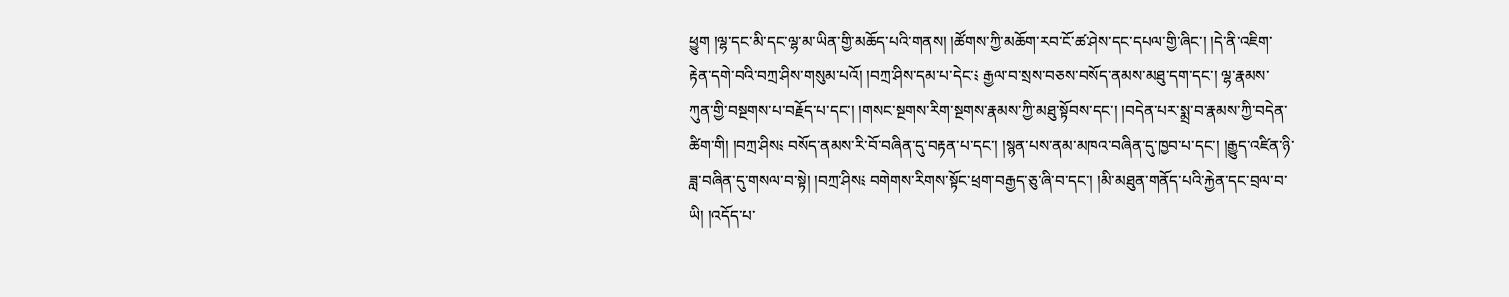ཕྱུག །ལྷ་དང་མི་དང་ལྷ་མ་ཡིན་གྱི་མཆོད་པའི་གནས། །ཚོགས་ཀྱི་མཆོག་རབ་ངོ་ཚ་ཤེས་དང་དཔལ་གྱི་ཞིང་། །དེ་ནི་འཇིག་རྟེན་དགེ་བའི་བཀྲ་ཤིས་གསུམ་པའོ། །བཀྲ་ཤིས་དམ་པ་དེང་༴ རྒྱལ་བ་སྲས་བཅས་བསོད་ནམས་མཐུ་དག་དང་། ལྷ་རྣམས་ཀུན་གྱི་བསྔགས་པ་བརྗོད་པ་དང་། །གསང་སྔགས་རིག་སྔགས་རྣམས་ཀྱི་མཐུ་སྟོབས་དང་། །བདེན་པར་སྨྲ་བ་རྣམས་ཀྱི་བདེན་ཚིག་གི། །བཀྲ་ཤིས༴ བསོད་ནམས་རི་བོ་བཞིན་དུ་བརྟན་པ་དང་། །སྙན་པས་ནམ་མཁའ་བཞིན་དུ་ཁྱབ་པ་དང་། །རྒྱུད་འཛིན་ཉི་ཟླ་བཞིན་དུ་གསལ་བ་སྟེ། །བཀྲ་ཤིས༴ བགེགས་རིགས་སྟོང་ཕྲག་བརྒྱད་ཅུ་ཞི་བ་དང་། །མི་མཐུན་གནོད་པའི་རྐྱེན་དང་བྲལ་བ་ཡི། །འདོད་པ་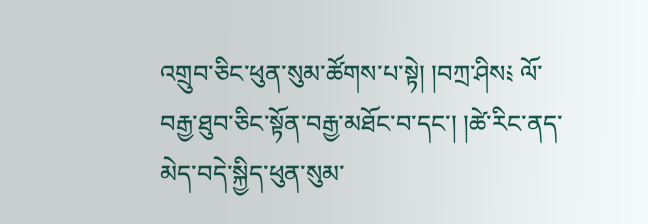འགྲུབ་ཅིང་ཕུན་སུམ་ཚོགས་པ་སྟེ། །བཀྲ་ཤིས༴ ལོ་བརྒྱ་ཐུབ་ཅིང་སྟོན་བརྒྱ་མཐོང་བ་དང་། །ཚེ་རིང་ནད་མེད་བདེ་སྐྱིད་ཕུན་སུམ་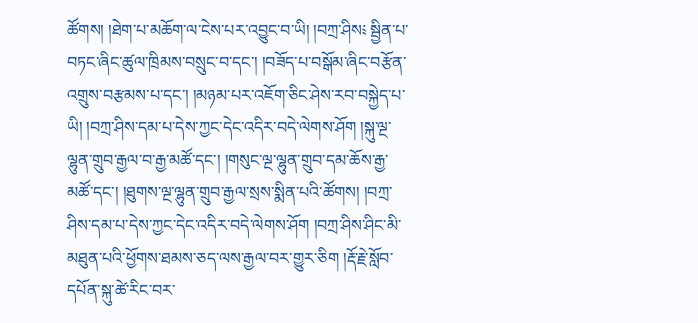ཚོགས། །ཐེག་པ་མཆོག་ལ་ངེས་པར་འབྱུང་བ་ཡི། །བཀྲ་ཤིས༴ སྦྱིན་པ་བཏང་ཞིང་ཚུལ་ཁྲིམས་བསྲུང་བ་དང་། །བཟོད་པ་བསྒོམ་ཞིང་བརྩོན་འགྲུས་བརྩམས་པ་དང་། །མཉམ་པར་འཇོག་ཅིང་ཤེས་རབ་བསྐྱེད་པ་ཡི། །བཀྲ་ཤིས་དམ་པ་དེས་ཀྱང་དེང་འདིར་བདེ་ལེགས་ཤོག །སྐུ་ལྔ་ལྷུན་གྲུབ་རྒྱལ་བ་རྒྱ་མཚོ་དང་། །གསུང་ལྔ་ལྷུན་གྲུབ་དམ་ཆོས་རྒྱ་མཚོ་དང་། །ཐུགས་ལྔ་ལྷུན་གྲུབ་རྒྱལ་སྲས་སྨིན་པའི་ཚོགས། །བཀྲ་ཤིས་དམ་པ་དེས་ཀྱང་དེང་འདིར་བདེ་ལེགས་ཤོག །བཀྲ་ཤིས་ཤིང་མི་མཐུན་པའི་ཕྱོགས་ཐམས་ཅད་ལས་རྒྱལ་བར་གྱུར་ཅིག །རྡོ་རྗེ་སློབ་དཔོན་སྐུ་ཚེ་རིང་བར་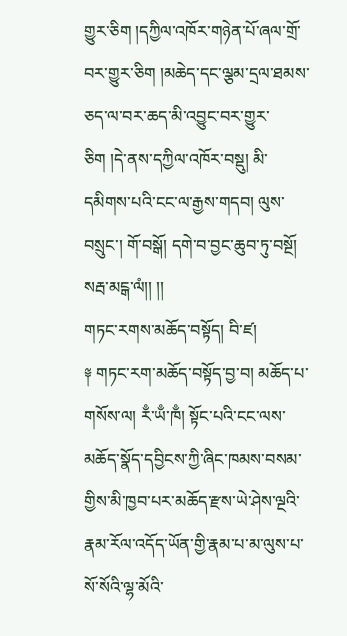གྱུར་ཅིག །དཀྱིལ་འཁོར་གཉེན་པོ་ཞལ་གྲོ་བར་གྱུར་ཅིག །མཆེད་དང་ལྕམ་དྲལ་ཐམས་ཅད་ལ་བར་ཆད་མི་འབྱུང་བར་གྱུར་ཅིག །དེ་ནས་དཀྱིལ་འཁོར་བསྡུ། མི་དམིགས་པའི་ངང་ལ་རྒྱས་གདབ། ལུས་བསྲུང་། གོ་བསྒོ། དགེ་བ་བྱང་ཆུབ་ཏུ་བསྔོ། སརྦ་མངྒ་ལཾ།། །།
གཏང་རགས་མཆོད་བསྟོད། བི་ཛ།
༈ གཏང་རག་མཆོད་བསྟོད་བྱ་བ། མཆོད་པ་གསོས་ལ། རྃ་ཡྃ་ཁྃ། སྟོང་པའི་ངང་ལས་མཆོད་སྣོད་དབྱིངས་ཀྱི་ཞིང་ཁམས་བསམ་གྱིས་མི་ཁྱབ་པར་མཆོད་རྫས་ཡེ་ཤེས་ལྔའི་རྣམ་རོལ་འདོད་ཡོན་གྱི་རྣམ་པ་མ་ལུས་པ་སོ་སོའི་ལྷ་མོའི་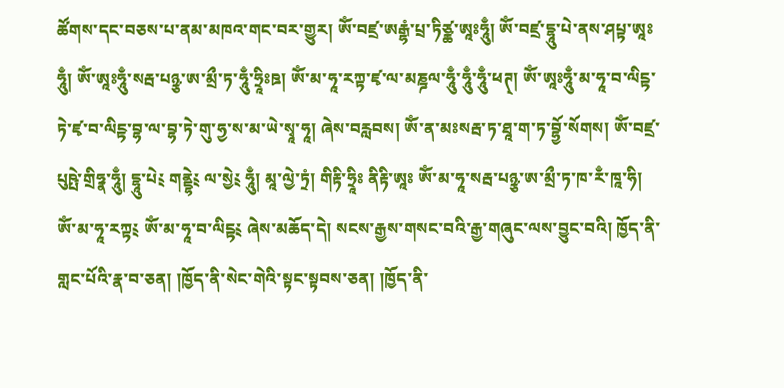ཚོགས་དང་བཅས་པ་ནམ་མཁའ་གང་བར་གྱུར། ༀ་བཛྲ་ཨརྒྷཾ་པྲ་ཏིཙྪ་ཨཱཿཧཱུྃ། ༀ་བཛྲ་དྷཱུ་པེ་ནས་ཤཔྟ་ཨཱཿཧཱུྃ། ༀ་ཨཱཿཧཱུྃ་སརྦ་པཉྩ་ཨ་མྲྀ་ཏ་ཧཱུྃ་ཧྲཱིཿཋ། ༀ་མ་ཧཱ་རཀྟ་ཛྭ་ལ་མཎྜལ་ཧཱུྃ་ཧཱུྃ་ཧཱུྃ་ཕཊ྄། ༀ་ཨཱཿཧཱུྃ་མ་ཧཱ་བ་ལིངྟ་ཏེ་ཛྭ་བ་ལིངྟ་བྷ་ལ་བྷ་ཏེ་གུ་ཧྱ་ས་མ་ཡེ་སྭཱ་ཧཱ། ཞེས་བརླབས། ༀ་ན་མཿསརྦ་ཏ་ཐཱ་ག་ཏ་བྷྱོ་སོགས། ༀ་བཛྲ་པུཥྤེ་གྲིཧྣ་ཧཱུྃ། དྷཱུ་པེ༴ གནྡྷེ༴ ལ་སྱེ༴ ཧཱུྃ། མཱ་ལྱེ་ཏྲཾ། གིརྟི་ཧྲཱིཿ ནིརྟི་ཨཱཿ ༀ་མ་ཧཱ་སརྦ་པཉྩ་ཨ་མྲྀ་ཏ་ཁ་རྃ་ཁཱ་ཧི། ༀ་མ་ཧཱ་རཀྟ༴ ༀ་མ་ཧཱ་བ་ལིངྟ༴ ཞེས་མཆོད་དེ། སངས་རྒྱས་གསང་བའི་རྒྱ་གཞུང་ལས་བྱུང་བའི། ཁྱོད་ནི་གླང་པོའི་རྣ་བ་ཅན། །ཁྱོད་ནི་སེང་གེའི་སྟང་སྟབས་ཅན། །ཁྱོད་ནི་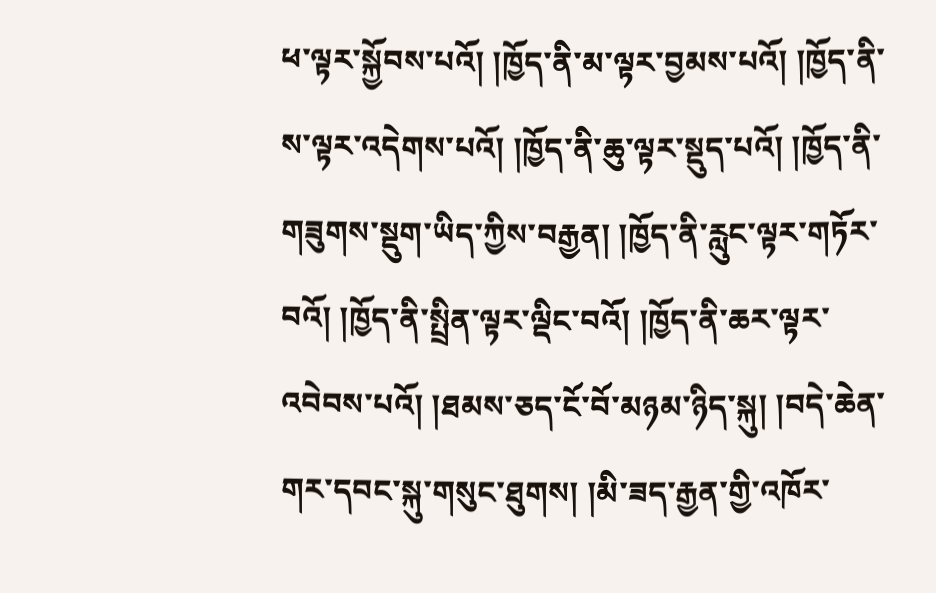ཕ་ལྟར་སྐྱོབས་པའོ། །ཁྱོད་ནི་མ་ལྟར་བྱམས་པའོ། །ཁྱོད་ནི་ས་ལྟར་འདེགས་པའོ། །ཁྱོད་ནི་ཆུ་ལྟར་སྡུད་པའོ། །ཁྱོད་ནི་གཟུགས་སྡུག་ཡིད་ཀྱིས་བརྒྱན། །ཁྱོད་ནི་རླུང་ལྟར་གཏོར་བའོ། །ཁྱོད་ནི་སྤྲིན་ལྟར་ལྡིང་བའོ། །ཁྱོད་ནི་ཆར་ལྟར་འབེབས་པའོ། །ཐམས་ཅད་ངོ་བོ་མཉམ་ཉིད་སྐུ། །བདེ་ཆེན་གར་དབང་སྐུ་གསུང་ཐུགས། །མི་ཟད་རྒྱན་གྱི་འཁོར་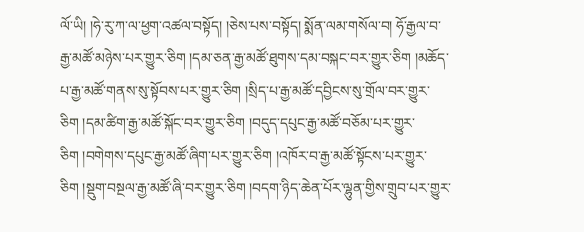ལོ་ཡི། །ཧེ་རུ་ཀ་ལ་ཕྱག་འཚལ་བསྟོད། །ཅེས་པས་བསྟོད། སྨོན་ལམ་གསོལ་བ། ཧོ་རྒྱལ་བ་རྒྱ་མཚོ་མཉེས་པར་གྱུར་ཅིག །དམ་ཅན་རྒྱ་མཚོ་ཐུགས་དམ་བསྐང་བར་གྱུར་ཅིག །མཆོད་པ་རྒྱ་མཚོ་གནས་སུ་སྟོབས་པར་གྱུར་ཅིག །སྲིད་པ་རྒྱ་མཚོ་དབྱིངས་སུ་གྲོལ་བར་གྱུར་ཅིག །དམ་ཚིག་རྒྱ་མཚོ་སྐོང་བར་གྱུར་ཅིག །བདུད་དཔུང་རྒྱ་མཚོ་བཅོམ་པར་གྱུར་ཅིག །བགེགས་དཔུང་རྒྱ་མཚོ་ཞིག་པར་གྱུར་ཅིག །འཁོར་བ་རྒྱ་མཚོ་སྟོངས་པར་གྱུར་ཅིག །སྡུག་བསྔལ་རྒྱ་མཚོ་ཞི་བར་གྱུར་ཅིག །བདག་ཉིད་ཆེན་པོར་ལྷུན་གྱིས་གྲུབ་པར་གྱུར་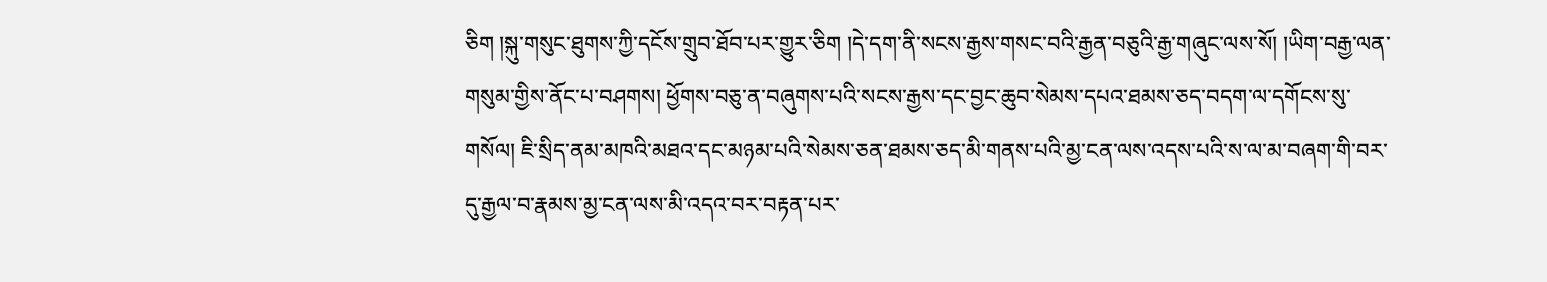ཅིག །སྐུ་གསུང་ཐུགས་ཀྱི་དངོས་གྲུབ་ཐོབ་པར་གྱུར་ཅིག །དེ་དག་ནི་སངས་རྒྱས་གསང་བའི་རྒྱན་བཅུའི་རྒྱ་གཞུང་ལས་སོ། །ཡིག་བརྒྱ་ལན་གསུམ་གྱིས་ནོང་པ་བཤགས། ཕྱོགས་བཅུ་ན་བཞུགས་པའི་སངས་རྒྱས་དང་བྱང་ཆུབ་སེམས་དཔའ་ཐམས་ཅད་བདག་ལ་དགོངས་སུ་གསོལ། ཇི་སྲིད་ནམ་མཁའི་མཐའ་དང་མཉམ་པའི་སེམས་ཅན་ཐམས་ཅད་མི་གནས་པའི་མྱ་ངན་ལས་འདས་པའི་ས་ལ་མ་བཞག་གི་བར་དུ་རྒྱལ་བ་རྣམས་མྱ་ངན་ལས་མི་འདའ་བར་བརྟན་པར་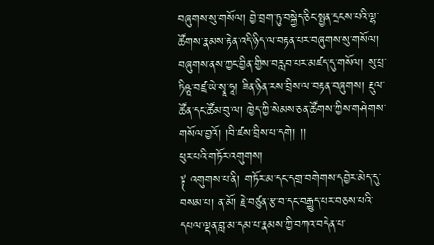བཞུགས་སུ་གསོལ། བྱེ་བྲག་ཏུ་བསྐྱེད་ཅིང་སྤྱན་དྲངས་པའི་ལྷ་ཚོགས་རྣམས་རྟེན་འདི་ཉིད་ལ་བརྟན་པར་བཞུགས་སུ་གསོལ། བཞུགས་ནས་ཀྱང་བྱིན་གྱིས་བརླབ་པར་མཛད་དུ་གསོལ། སུ་པྲ་ཏིཥྛ་བཛྲ་ཡེ་སྭཱ་ཧཱ། ཟིན་ཉིན་རས་བྲིས་ལ་བརྟན་བཞུགས། རྡུལ་ཚོན་དང་ཚོམ་བུ་ལ། ཁྱེད་ཀྱི་སེམས་ཅན་ཚོགས་ཀྱིས་གཤེགས་གསོལ་བྱའོ། །བི་ཛས་བྲིས་པ་དགེ། །།
ཕུར་པའི་གཏོར་འགུགས།
༈ འགུགས་པ་ནི། གཏོར་མ་དང་དགྲ་བགེགས་དབྱེར་མེད་དུ་བསམ་པ། ན་མོ། རྗེ་བཙུན་རྩ་བ་དང་བརྒྱུད་པར་བཅས་པའི་དཔལ་ལྡན་བླ་མ་དམ་པ་རྣམས་ཀྱི་བཀའ་བདེན་པ་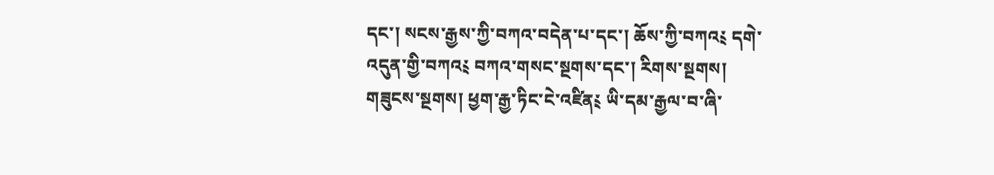དང་། སངས་རྒྱས་ཀྱི་བཀའ་བདེན་པ་དང་། ཆོས་ཀྱི་བཀའ༴ དགེ་འདུན་གྱི་བཀའ༴ བཀའ་གསང་སྔགས་དང་། རིགས་སྔགས། གཟུངས་སྔགས། ཕྱག་རྒྱ་ཏིང་ངེ་འཛིན༴ ཡི་དམ་རྒྱལ་བ་ཞི་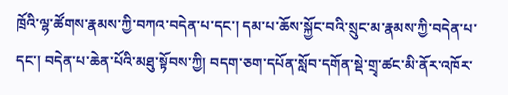ཁྲོའི་ལྷ་ཚོགས་རྣམས་ཀྱི་བཀའ་བདེན་པ་དང་། དམ་པ་ཆོས་སྐྱོང་བའི་སྲུང་མ་རྣམས་ཀྱི་བདེན་པ་དང་། བདེན་པ་ཆེན་པོའི་མཐུ་སྟོབས་ཀྱི། བདག་ཅག་དཔོན་སློབ་དགོན་སྡེ་གྲྭ་ཚང་མི་ནོར་འཁོར་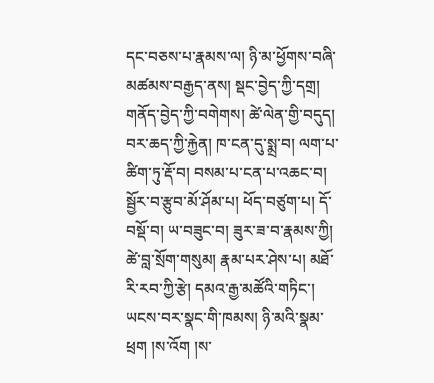དང་བཅས་པ་རྣམས་ལ། ཉི་མ་ཕྱོགས་བཞི་མཚམས་བརྒྱད་ནས། སྡང་བྱེད་ཀྱི་དགྲ། གནོད་བྱེད་ཀྱི་བགེགས། ཚེ་ལེན་གྱི་བདུད། བར་ཆད་ཀྱི་རྐྱེན། ཁ་ངན་དུ་སྨྲ་བ། ལག་པ་ཚིག་ཏུ་རྡོ་བ། བསམ་པ་ངན་པ་འཆང་བ། སྦྱོར་བ་རྩུབ་མོ་ཤོམ་པ། ཕོད་བཙུག་པ། དོ་བསྡོ་བ། ཡ་བཟུང་བ། ཟུར་ཟ་བ་རྣམས་ཀྱི། ཚེ་བླ་སྲོག་གསུམ། རྣམ་པར་ཤེས་པ། མཐོ་རི་རབ་ཀྱི་རྩེ། དམའ་རྒྱ་མཚོའི་གཏིང་། ཡངས་བར་སྣང་གི་ཁམས། ཉི་མའི་སྣམ་ཕྲག །ས་འོག །ས་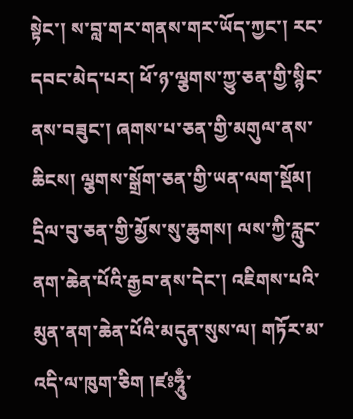སྟེང་། ས་བླ་གར་གནས་གར་ཡོད་ཀྱང་། རང་དབང་མེད་པར། ཕོ་ཉ་ལྕགས་ཀྱུ་ཅན་གྱི་སྙིང་ནས་བཟུང་། ཞགས་པ་ཅན་གྱི་མགུལ་ནས་ཆིངས། ལྕགས་སྒྲོག་ཅན་གྱི་ཡན་ལག་སྡོམ། དྲིལ་བུ་ཅན་གྱི་མྱོས་སུ་ཆུགས། ལས་ཀྱི་རླུང་ནག་ཆེན་པོའི་རྒྱབ་ནས་དེང་། འཇིགས་པའི་མུན་ནག་ཆེན་པོའི་མདུན་སུས་ལ། གཏོར་མ་འདི་ལ་ཁུག་ཅིག །ཛཿཧཱུྃ་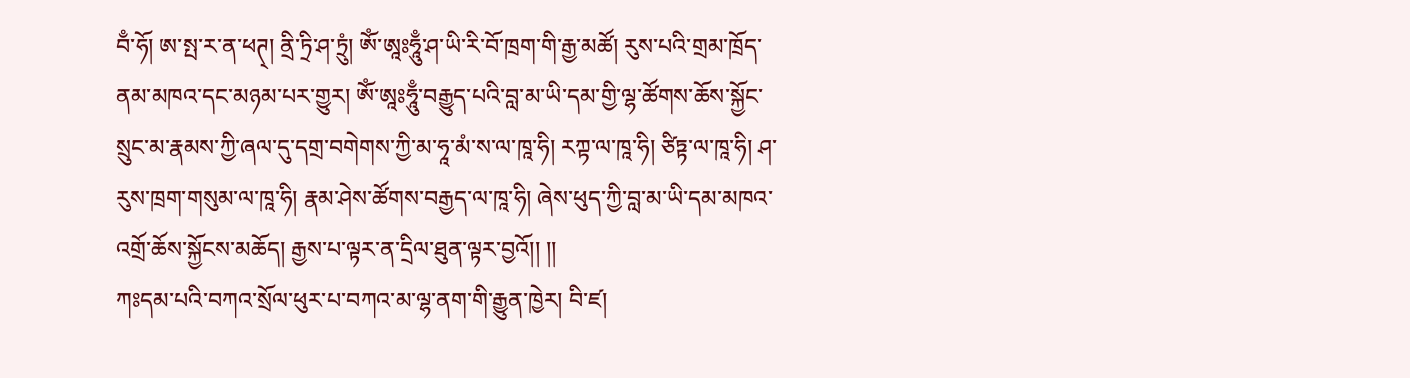བྃ་ཧོ། ཨ་སྤ་ར་ན་ཕཊ྄། ནྲི་ཏྲི་ཤ་ཏྲུཾ། ༀ་ཨཱཿཧཱུྃ་ཤ་ཡི་རི་བོ་ཁྲག་གི་རྒྱ་མཚོ། རུས་པའི་གྲམ་ཁྲོད་ནམ་མཁའ་དང་མཉམ་པར་གྱུར། ༀ་ཨཱཿཧཱུྃ་བརྒྱུད་པའི་བླ་མ་ཡི་དམ་གྱི་ལྷ་ཚོགས་ཆོས་སྐྱོང་སྲུང་མ་རྣམས་ཀྱི་ཞལ་དུ་དགྲ་བགེགས་ཀྱི་མ་ཧཱ་མཾ་ས་ལ་ཁཱ་ཧི། རཀྟ་ལ་ཁཱ་ཧི། ཙིཏྟ་ལ་ཁཱ་ཧི། ཤ་རུས་ཁྲག་གསུམ་ལ་ཁཱ་ཧི། རྣམ་ཤེས་ཚོགས་བརྒྱད་ལ་ཁཱ་ཧི། ཞེས་ཕུད་ཀྱི་བླ་མ་ཡི་དམ་མཁའ་འགྲོ་ཆོས་སྐྱོངས་མཆོད། རྒྱས་པ་ལྟར་ན་དྲིལ་ཐུན་ལྟར་བྱའོ།། །།
ཀཿདམ་པའི་བཀའ་སྲོལ་ཕུར་པ་བཀའ་མ་ལྷ་ནག་གི་རྒྱུན་ཁྱེར། བི་ཛ།